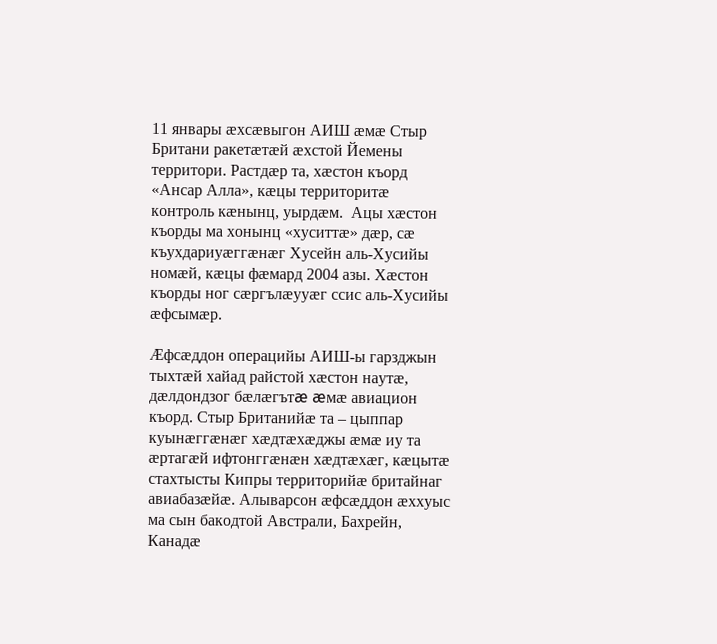11 январы æхсæвыгон АИШ æмæ Стыр Британи ракетæтæй æхстой Йемены территори. Растдæр та, хӕстон къорд «Ансар Алла», кæцы территоритæ контроль кæнынц, уырдæм.  Ацы хӕстон къорды ма хонынц «хуситтӕ» дӕр, сӕ къухдариуӕггӕнӕг Хусейн аль-Хусийы номӕй, кӕцы фӕмард 2004 азы. Хӕстон къорды ног сæргълæууæг ссис аль-Хусийы ӕфсымӕр.

Æфсæддон операцийы АИШ-ы гарзджын тыхтæй хайад райстой хӕстон наутæ, дæлдондзог бӕлӕгътæ æмæ авиацион къорд. Стыр Британийæ та – цыппар куынæггæнæг хæдтæхæджы æмæ иу та æртагæй ифтонггæнæн хæдтæхæг, кæцытæ стахтысты Кипры территорийæ бритайнаг авиабазæйæ. Алыварсон æфсæддон æххуыс ма сын бакодтой Австрали, Бахрейн, Канадæ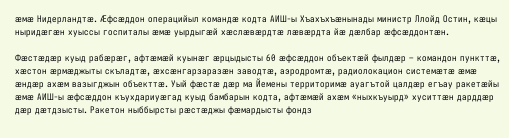æмæ Нидерландтæ. Ӕфсӕддон операцийыл командӕ кодта АИШ-ы Хъахъхъӕнынады министр Ллойд Остин, кӕцы ныридӕгӕн хуыссы госпиталы æмæ уырдыгæй хæслæвæрдтæ лæвæрдта йæ дæлбар æфсæддонтæн.

Фæстæдæр куыд рабӕрӕг, афтӕмӕй куынӕг ӕрцыдысты 60 ӕфсӕддон объектӕй фылдӕр – командон пункттӕ, хӕстон ӕрмӕджыты скъладтӕ, ӕхсӕнгарзаразӕн заводтӕ, аэродромтӕ, радиолокацион системӕтӕ ӕмӕ ӕндӕр ахӕм вазыгджын объекттӕ. Уый фӕстӕ дӕр ма Йемены территоримæ ауагътой цалдӕр егъау ракетӕйы ӕмӕ АИШ-ы ӕфсӕддон къухдариуӕгад куыд бамбарын кодта, афтӕмӕй ахӕм «ныхкъуырд» хуситтӕн дарддӕр дӕр дӕтдзысты. Ракетон ныббырсты рӕстӕджы фӕмардысты фондз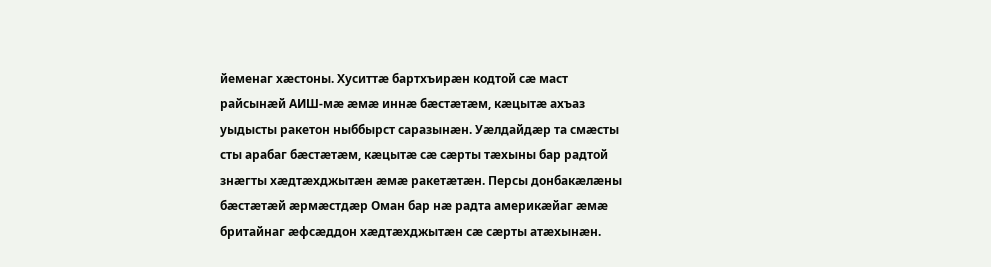йеменаг хӕстоны. Хуситтӕ бартхъирӕн кодтой сæ маст райсынæй АИШ-мӕ ӕмӕ иннӕ бӕстӕтӕм, кӕцытӕ ахъаз уыдысты ракетон ныббырст саразынæн. Уӕлдайдӕр та смӕсты сты арабаг бӕстӕтӕм, кӕцытӕ сӕ сӕрты тӕхыны бар радтой знӕгты хӕдтӕхджытӕн ӕмӕ ракетӕтӕн. Персы донбакӕлӕны бӕстӕтӕй ӕрмӕстдӕр Оман бар нӕ радта америкæйаг ӕмӕ бритайнаг ӕфсӕддон хӕдтӕхджытӕн сӕ сӕрты атӕхынӕн.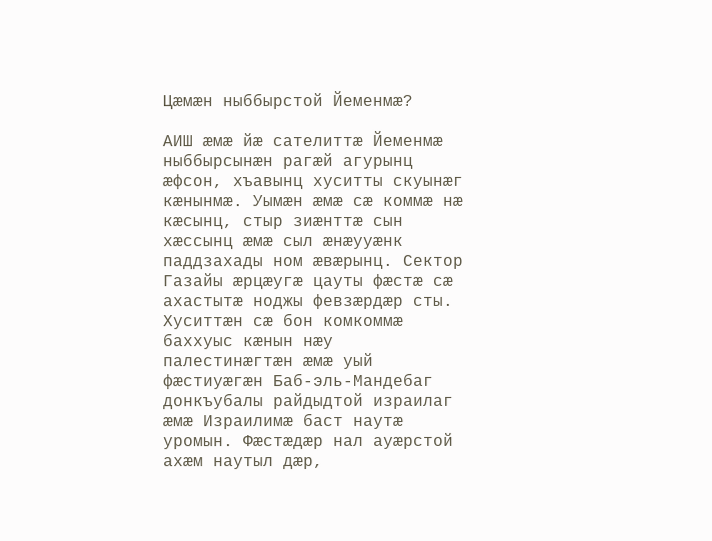Цӕмӕн ныббырстой Йеменмӕ?

АИШ ӕмӕ йӕ сателиттӕ Йеменмӕ ныббырсынӕн рагӕй агурынц ӕфсон, хъавынц хуситты скуынӕг кӕнынмӕ. Уымӕн ӕмӕ сӕ коммӕ нӕ кӕсынц, стыр зиӕнттӕ сын хӕссынц ӕмӕ сыл ӕнӕууӕнк паддзахады ном ӕвӕрынц. Сектор Газайы ӕрцӕугӕ цауты фӕстӕ сӕ ахастытӕ ноджы февзӕрдӕр сты. Хуситтӕн сӕ бон комкоммӕ баххуыс кӕнын нӕу палестинӕгтӕн ӕмӕ уый фӕстиуӕгӕн Баб-эль-Мандебаг донкъубалы райдыдтой израилаг ӕмӕ Израилимӕ баст наутӕ уромын. Фӕстӕдӕр нал ауӕрстой ахӕм наутыл дӕр,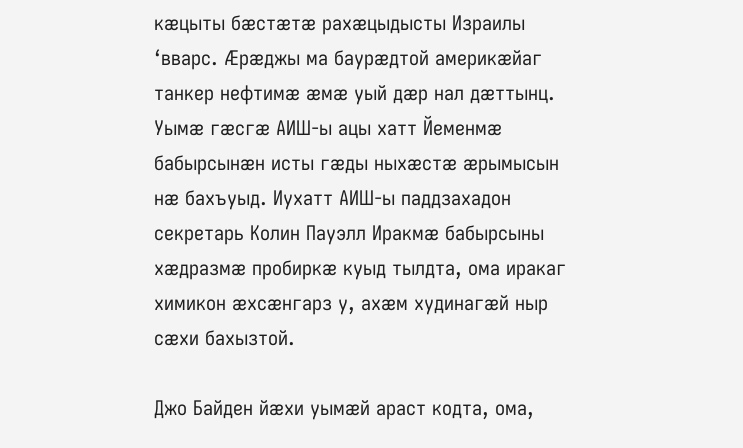кӕцыты бӕстӕтӕ рахӕцыдысты Израилы ‘вварс. Ӕрӕджы ма баурӕдтой америкӕйаг танкер нефтимӕ ӕмӕ уый дӕр нал дӕттынц. Уымӕ гӕсгӕ АИШ-ы ацы хатт Йеменмӕ бабырсынӕн исты гӕды ныхӕстӕ ӕрымысын нӕ бахъуыд. Иухатт АИШ-ы паддзахадон секретарь Колин Пауэлл Иракмӕ бабырсыны хӕдразмӕ пробиркӕ куыд тылдта, ома иракаг химикон ӕхсӕнгарз у, ахӕм худинагӕй ныр сӕхи бахызтой.

Джо Байден йӕхи уымӕй араст кодта, ома,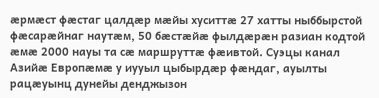ӕрмӕст фӕстаг цалдæр мæйы хуситтӕ 27 хатты ныббырстой фӕсарӕйнаг наутӕм, 50 бӕстӕйӕ фылдӕрӕн разиан кодтой ӕмӕ 2000 науы та сӕ маршруттӕ фӕивтой. Суэцы канал Азийӕ Европӕмӕ у иууыл цыбырдӕр фӕндаг, ауылты рацӕуынц дунейы денджызон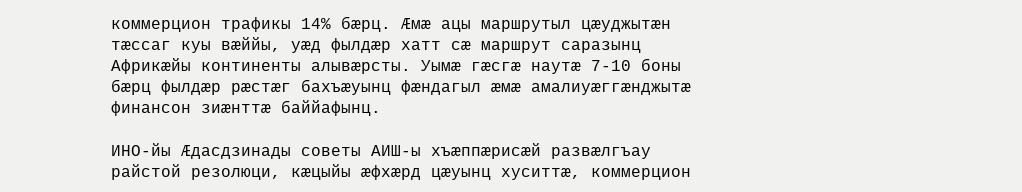коммерцион трафикы 14% бӕрц. Ӕмӕ ацы маршрутыл цӕуджытӕн тӕссаг куы вӕййы, уӕд фылдӕр хатт сӕ маршрут саразынц Африкӕйы континенты алывӕрсты. Уымӕ гӕсгӕ наутӕ 7-10 боны бӕрц фылдӕр рӕстӕг бахъӕуынц фӕндагыл ӕмӕ амалиуӕггӕнджытӕ финансон зиӕнттӕ баййафынц.

ИНО-йы Ӕдасдзинады советы АИШ-ы хъӕппӕрисӕй развӕлгъау райстой резолюци, кӕцыйы ӕфхӕрд цӕуынц хуситтӕ, коммерцион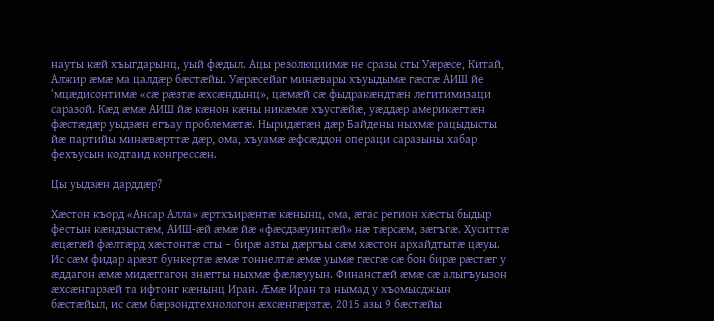науты кӕй хъыгдарынц, уый фӕдыл. Ацы резолюциимӕ не сразы сты Уӕрӕсе, Китай, Алжир ӕмӕ ма цалдӕр бӕстӕйы. Уӕрӕсейаг минӕвары хъуыдымӕ гӕсгӕ АИШ йе ‘мцӕдисонтимӕ «сӕ рӕзтӕ ӕхсӕндынц», цӕмӕй сӕ фыдракӕндтӕн легитимизаци саразой. Кӕд ӕмӕ АИШ йӕ кӕнон кӕны никӕмӕ хъусгӕйӕ, уӕддӕр америкӕгтæн фӕстӕдӕр уыдзӕн егъау проблемӕтӕ. Ныридӕгӕн дӕр Байдены ныхмӕ рацыдысты йӕ партийы минӕвӕрттӕ дӕр, ома, хъуамӕ ӕфсӕддон операци саразыны хабар фехъусын кодтаид конгрессӕн.

Цы уыдзӕн дарддӕр?

Хӕстон къорд «Ансар Алла» ӕртхъирӕнтӕ кӕнынц, ома, ӕгас регион хӕсты быдыр фестын кӕндзыстӕм, АИШ-ӕй ӕмӕ йӕ «фӕсдзӕуинтӕй» нӕ тӕрсӕм, зæгъгæ. Хуситтӕ ӕцӕгӕй фӕлтӕрд хӕстонтӕ сты – бирӕ азты дӕргъы сӕм хӕстон архайдтытӕ цӕуы. Ис сӕм фидар арӕзт бункертӕ ӕмӕ тоннелтӕ ӕмӕ уымӕ гӕсгӕ сӕ бон бирӕ рӕстӕг у ӕддагон ӕмӕ мидӕггагон знӕгты ныхмӕ фӕлӕууын. Финанстӕй ӕмӕ сӕ алыгъуызон ӕхсӕнгарзӕй та ифтонг кӕнынц Иран. Ӕмӕ Иран та нымад у хъомысджын бӕстӕйыл, ис сӕм бӕрзондтехнологон ӕхсӕнгӕрзтӕ. 2015 азы 9 бӕстӕйы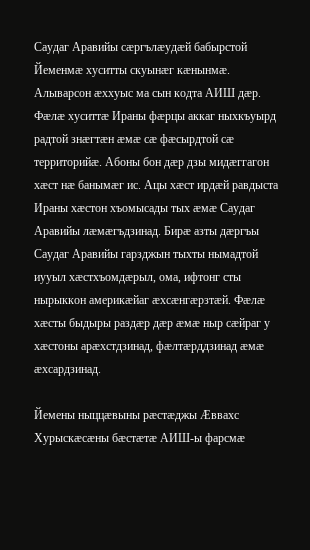Саудаг Аравийы сӕргълӕудӕй бабырстой Йеменмӕ хуситты скуынӕг кӕнынмӕ. Алыварсон ӕххуыс ма сын кодта АИШ дӕр. Фӕлӕ хуситтӕ Ираны фӕрцы аккаг ныхкъуырд радтой знӕгтӕн ӕмӕ сӕ фӕсырдтой сӕ территорийӕ. Абоны бон дӕр дзы мидӕггагон хӕст нӕ банымӕг ис. Ацы хӕст ирдӕй равдыста Ираны хӕстон хъомысады тых ӕмӕ Саудаг Аравийы лӕмӕгъдзинад. Бирӕ азты дӕргъы Саудаг Аравийы гарзджын тыхты нымадтой иууыл хӕстхъомдӕрыл, ома, ифтонг сты нырыккон америкæйаг ӕхсӕнгӕрзтӕй. Фӕлӕ хӕсты быдыры раздӕр дӕр ӕмӕ ныр сӕйраг у хӕстоны арӕхстдзинад, фӕлтӕрддзинад æмæ æхсардзинад.

Йемены ныццӕвыны рӕстӕджы Ӕввахс Хурыскӕсӕны бӕстӕтӕ АИШ-ы фарсмӕ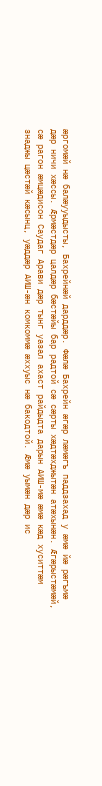ӕргомӕй нӕ балӕууыдысты, Бахрейнӕй дарддӕр. Фӕлӕ Бахрейн ӕгӕр лӕмӕгъ паддзахад у ӕмӕ йӕ рӕгъмӕ дӕр ничи хӕссы. Ӕрмӕстдӕр цалдӕр бӕстӕйы бар радтой сӕ сӕрты хӕдтӕхджытӕн атӕхынӕн. Ӕгӕрыстӕмӕй, сӕ рагон ӕмцӕдисон Саудаг Арави дӕр тынг уазал ахаст райдыдта дарын АИШ-мӕ ӕмӕ кӕд хуситтӕм знаджы цӕстӕй кӕсынц, уӕддӕр АИШ-ӕн комкоммӕ ӕххуыс нӕ бакодтой. Ӕмӕ уымӕн дӕр ис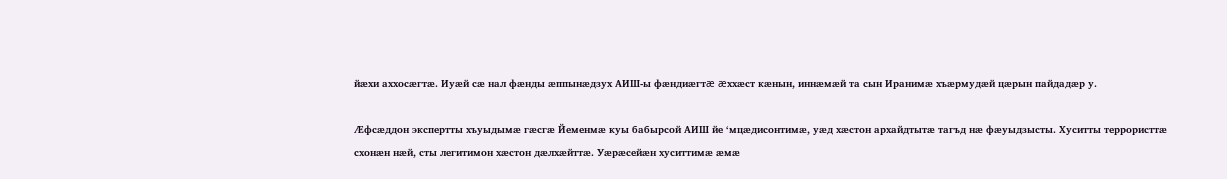йӕхи аххосӕгтӕ. Иуæй сæ нал фæнды æппынæдзух АИШ-ы фæндиæгтæ æххæст кæнын, иннæмæй та сын Иранимæ хъæрмудæй цæрын пайдадӕр у.

Æфсæддон экспертты хъуыдымæ гæсгæ Йеменмæ куы бабырсой АИШ йе ‘мцæдисонтимæ, уæд хæстон архайдтытӕ тагъд нӕ фӕуыдзысты. Хуситты террористтӕ схонӕн нӕй, сты легитимон хӕстон дӕлхӕйттӕ. Уӕрӕсейӕн хуситтимӕ ӕмӕ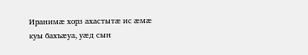Иранимӕ хорз ахастытӕ ис ӕмӕ куы бахъӕуа, уӕд сын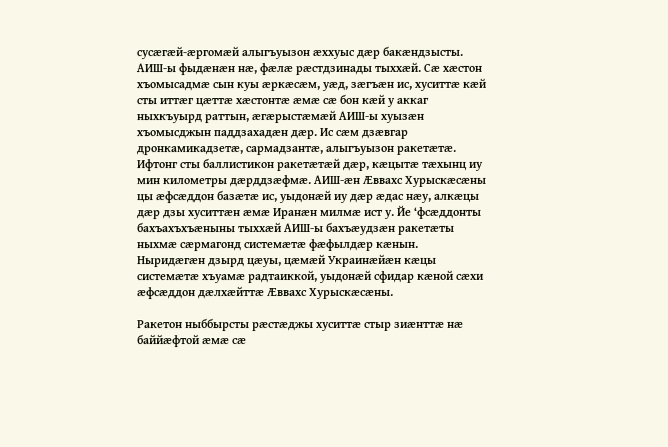сусӕгӕй-ӕргомӕй алыгъуызон ӕххуыс дӕр бакӕндзысты. АИШ-ы фыдӕнӕн нӕ, фӕлӕ рӕстдзинады тыххӕй. Сӕ хӕстон хъомысадмӕ сын куы ӕркӕсӕм, уӕд, зӕгъӕн ис, хуситтӕ кӕй сты иттӕг цӕттӕ хӕстонтӕ ӕмӕ сӕ бон кӕй у аккаг ныхкъуырд раттын, ӕгӕрыстӕмӕй АИШ-ы хуызӕн хъомысджын паддзахадӕн дӕр. Ис сӕм дзӕвгар дронкамикадзетӕ, сармадзантӕ, алыгъуызон ракетӕтӕ. Ифтонг сты баллистикон ракетӕтӕй дӕр, кӕцытӕ тӕхынц иу мин километры дӕрддзӕфмӕ. АИШ-ӕн Ӕввахс Хурыскӕсӕны цы ӕфсӕддон базӕтӕ ис, уыдонӕй иу дӕр ӕдас нӕу, алкӕцы дӕр дзы хуситтӕн ӕмӕ Иранӕн милмӕ ист у. Йе ‘фсӕддонты бахъахъхъӕныны тыххӕй АИШ-ы бахъӕудзӕн ракетӕты ныхмӕ сӕрмагонд системӕтӕ фӕфылдӕр кӕнын. Ныридӕгӕн дзырд цӕуы, цӕмӕй Украинӕйӕн кӕцы системӕтӕ хъуамӕ радтаиккой, уыдонӕй сфидар кӕной сӕхи ӕфсӕддон дӕлхӕйттӕ Ӕввахс Хурыскӕсӕны.

Ракетон ныббырсты рӕстӕджы хуситтӕ стыр зиӕнттӕ нӕ баййӕфтой ӕмӕ сӕ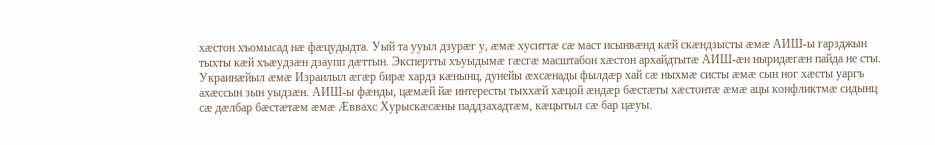хӕстон хъомысад нӕ фӕцудыдта. Уый та ууыл дзурӕг у, ӕмӕ хуситтӕ сӕ маст исынвӕнд кӕй скӕндзысты ӕмӕ АИШ-ы гарзджын тыхты кӕй хъӕудзӕн дзаупп дӕттын. Экспертты хъуыдымӕ гӕсгӕ масштабон хӕстон архайдтытӕ АИШ-ӕн ныридӕгӕн пайда не сты. Украинӕйыл ӕмӕ Израилыл ӕгӕр бирӕ хардз кӕнынц, дунейы ӕхсӕнады фылдӕр хай сӕ ныхмӕ систы ӕмӕ сын ног хӕсты уаргъ ахӕссын зын уыдзӕн. АИШ-ы фӕнды, цӕмӕй йӕ интересты тыххӕй хӕцой ӕндӕр бӕстӕты хӕстонтӕ ӕмӕ ацы конфликтмӕ сидынц сӕ дӕлбар бӕстӕтӕм ӕмӕ Ӕввахс Хурыскӕсӕны паддзахадтӕм, кӕцытыл сӕ бар цӕуы.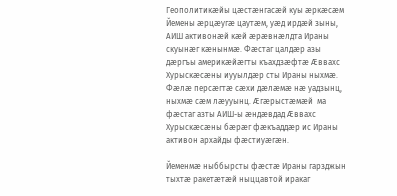Геополитикӕйы цӕстӕнгасӕй куы ӕркӕсӕм Йемены ӕрцӕугӕ цаутӕм, уӕд ирдӕй зыны, АИШ активонӕй кӕй ӕрӕвнӕлдта Ираны скуынӕг кӕнынмӕ. Фӕстаг цалдӕр азы дӕргъы америкӕйæгты къахдзӕфтӕ Ӕввахс Хурыскӕсӕны иууылдӕр сты Ираны ныхмӕ. Фӕлӕ персӕгтӕ сӕхи дӕлӕмӕ нӕ уадзынц, ныхмӕ сӕм лӕууынц. Æгæрыстæмæй  ма фæстаг азты АИШ-ы æндæвдад Æввахс Хурыскæсæны бæрæг фæкъаддæр ис Ираны активон архайды фӕстиуӕгӕн.

Йеменмæ ныббырсты фæстæ Ираны гарзджын тыхтæ ракетæтæй ныццавтой иракаг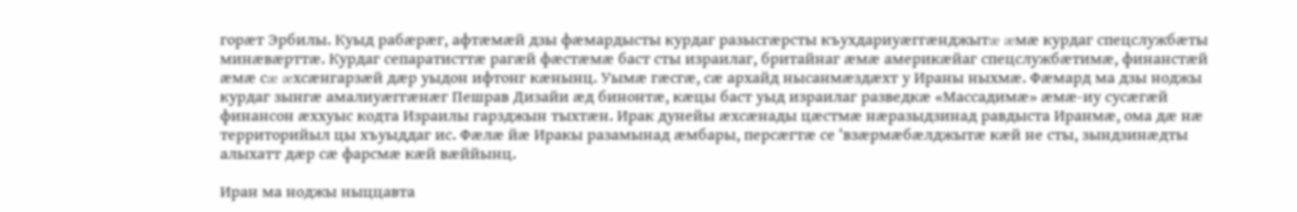горæт Эрбилы. Куыд рабæрæг, афтæмæй дзы фæмардысты курдаг разысгæрсты къухдариуæггæнджытæ æмæ курдаг спецслужбæты минæвæрттæ. Курдаг сепаратисттæ рагæй фæстæмæ баст сты израилаг, бритайнаг æмæ америкæйаг спецслужбæтимæ, финанстæй æмæ сæ æхсæнгарзæй дæр уыдон ифтонг кæнынц. Уымæ гæсгæ, сæ архайд нысанмæздæхт у Ираны ныхмæ. Фæмард ма дзы ноджы курдаг зынгæ амалиуæггæнæг Пешрав Дизайи æд бинонтæ, кæцы баст уыд израилаг разведкæ «Массадимæ» æмæ-иу сусæгæй финансон æххуыс кодта Израилы гарзджын тыхтæн. Ирак дунейы æхсæнады цæстмæ нæразыдзинад равдыста Иранмæ, ома дæ нæ территорийыл цы хъуыддаг ис. Фæлæ йæ Иракы разамынад æмбары, персæгтæ се ‘взæрмæбæлджытæ кæй не сты, зындзинæдты алыхатт дæр сæ фарсмæ кæй вæййынц.

Иран ма ноджы ныццавта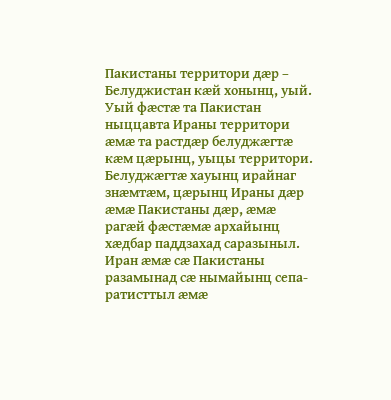Пакистаны территори дæр – Белуджистан кæй хонынц, уый. Уый фæстæ та Пакистан ныццавта Ираны территори æмæ та растдæр белуджæгтæ кæм цæрынц, уыцы территори. Белуджæгтæ хауынц ирайнаг знæмтæм, цæрынц Ираны дӕр æмæ Пакистаны дӕр, æмæ рагæй фæстæмæ архайынц хæдбар паддзахад саразыныл. Иран æмæ сæ Пакистаны разамынад сӕ нымайынц сепа-ратисттыл æмæ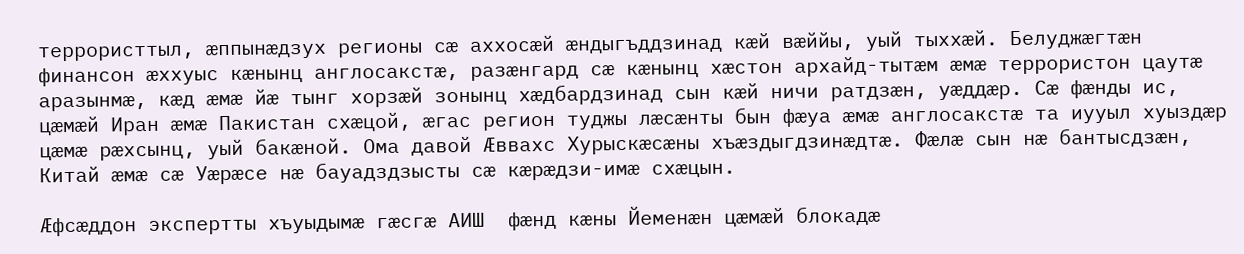террористтыл, æппынæдзух регионы сӕ аххосӕй æндыгъддзинад кæй вӕййы, уый тыххæй. Белуджæгтæн финансон æххуыс кæнынц англосакстæ, разæнгард сæ кæнынц хæстон архайд-тытæм æмæ террористон цаутæ аразынмæ, кæд æмæ йæ тынг хорзӕй зонынц хæдбардзинад сын кæй ничи ратдзæн, уæддæр. Сæ фæнды ис, цæмæй Иран æмæ Пакистан схæцой, æгас регион туджы лæсæнты бын фæуа æмæ англосакстæ та иууыл хуыздæр цæмæ рæхсынц, уый бакæной. Ома давой Æввахс Хурыскæсæны хъæздыгдзинæдтæ. Фæлæ сын нæ бантысдзæн, Китай æмæ сæ Уæрæсе нæ бауадздзысты сӕ кӕрӕдзи-имӕ схæцын.

Ӕфсӕддон экспертты хъуыдымӕ гӕсгӕ АИШ  фӕнд кӕны Йеменӕн цӕмӕй блокадӕ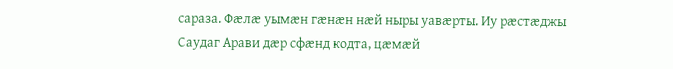сараза. Фӕлӕ уымӕн гӕнӕн нӕй ныры уавӕрты. Иу рӕстӕджы Саудаг Арави дӕр сфӕнд кодта, цӕмӕй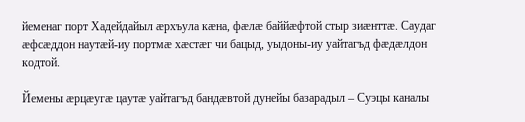йеменаг порт Хадейдайыл ӕрхъула кӕна, фӕлӕ баййӕфтой стыр зиӕнттӕ. Саудаг ӕфсӕддон наутӕй-иу портмӕ хӕстӕг чи бацыд, уыдоны-иу уайтагъд фӕдӕлдон кодтой.

Йемены ӕрцӕугӕ цаутӕ уайтагъд бандӕвтой дунейы базарадыл – Суэцы каналы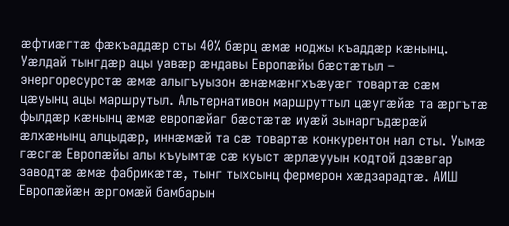ӕфтиӕгтӕ фӕкъаддӕр сты 40% бӕрц ӕмӕ ноджы къаддӕр кӕнынц. Уӕлдай тынгдӕр ацы уавӕр ӕндавы Европӕйы бӕстӕтыл – энергоресурстӕ ӕмӕ алыгъуызон ӕнӕмӕнгхъӕуӕг товартӕ сӕм цӕуынц ацы маршрутыл. Альтернативон маршруттыл цӕугӕйӕ та ӕргътӕ фылдӕр кӕнынц ӕмӕ европӕйаг бӕстӕтӕ иуӕй зынаргъдӕрӕй ӕлхӕнынц алцыдӕр, иннӕмӕй та сӕ товартӕ конкурентон нал сты. Уымӕ гӕсгӕ Европӕйы алы къуымтӕ сӕ куыст ӕрлӕууын кодтой дзӕвгар заводтӕ ӕмӕ фабрикӕтӕ, тынг тыхсынц фермерон хӕдзарадтӕ. АИШ Европӕйӕн ӕргомӕй бамбарын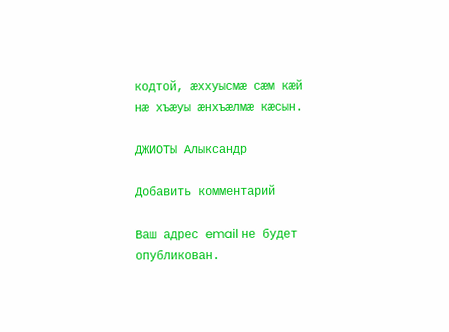кодтой, ӕххуысмӕ сӕм кӕй нӕ хъӕуы ӕнхъӕлмӕ кӕсын.

ДЖИОТЫ Алыксандр

Добавить комментарий

Ваш адрес email не будет опубликован.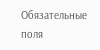Обязательные поля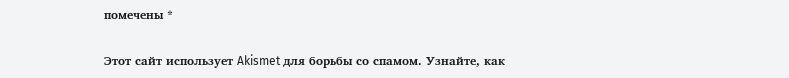помечены *

Этот сайт использует Akismet для борьбы со спамом. Узнайте, как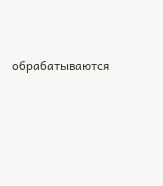обрабатываются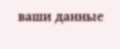ваши данные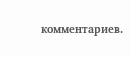комментариев.